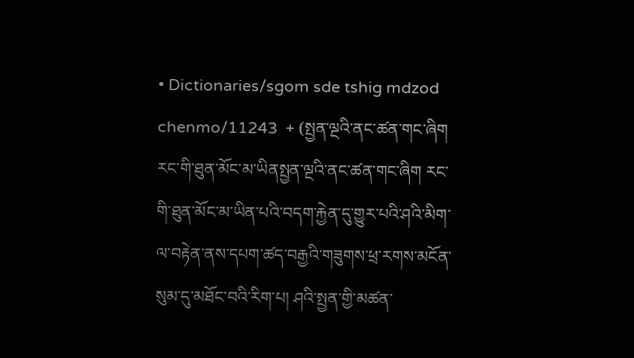• Dictionaries/sgom sde tshig mdzod chenmo/11243  + (སྤྱན་ལྔའི་ནང་ཚན་གང་ཞིག རང་གི་ཐུན་མོང་མ་ཡིནསྤྱན་ལྔའི་ནང་ཚན་གང་ཞིག རང་གི་ཐུན་མོང་མ་ཡིན་པའི་བདག་རྐྱེན་དུ་གྱུར་པའི་ཤའི་མིག་ལ་བརྟེན་ནས་དཔག་ཚད་བརྒྱའི་གཟུགས་ཕྲ་རགས་མངོན་སུམ་དུ་མཐོང་བའི་རིག་པ། ཤའི་སྤྱན་གྱི་མཚན་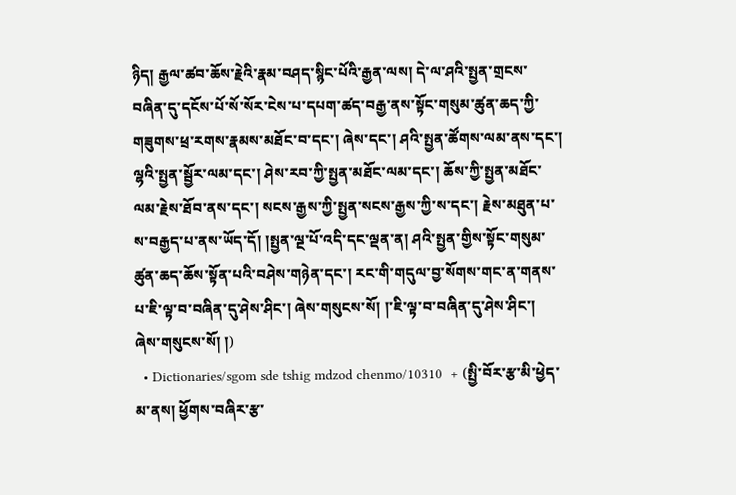ཉིད། རྒྱལ་ཚབ་ཆོས་རྗེའི་རྣམ་བཤད་སྙིང་པོའི་རྒྱན་ལས། དེ་ལ་ཤའི་སྤྱན་གྲངས་བཞིན་དུ་དངོས་པོ་སོ་སོར་ངེས་པ་དཔག་ཚད་བརྒྱ་ནས་སྟོང་གསུམ་ཚུན་ཆད་ཀྱི་གཟུགས་ཕྲ་རགས་རྣམས་མཐོང་བ་དང་། ཞེས་དང་། ཤའི་སྤྱན་ཚོགས་ལམ་ནས་དང་། ལྷའི་སྤྱན་སྦྱོར་ལམ་དང་། ཤེས་རབ་ཀྱི་སྤྱན་མཐོང་ལམ་དང་། ཆོས་ཀྱི་སྤྱན་མཐོང་ལམ་རྗེས་ཐོབ་ནས་དང་། སངས་རྒྱས་ཀྱི་སྤྱན་སངས་རྒྱས་ཀྱི་ས་དང་། རྗེས་མཐུན་པ་ས་བརྒྱད་པ་ནས་ཡོད་དོ། །སྤྱན་ལྔ་པོ་འདི་དང་ལྡན་ན། ཤའི་སྤྱན་གྱིས་སྟོང་གསུམ་ཚུན་ཆད་ཆོས་སྟོན་པའི་བཤེས་གཉེན་དང་། རང་གི་གདུལ་བྱ་སོགས་གང་ན་གནས་པ་ཇི་ལྟ་བ་བཞིན་དུ་ཤེས་ཤིང་། ཞེས་གསུངས་སོ། །་ཇི་ལྟ་བ་བཞིན་དུ་ཤེས་ཤིང་། ཞེས་གསུངས་སོ། །)
  • Dictionaries/sgom sde tshig mdzod chenmo/10310  + (སྤྱི་བོར་རྩ་མི་ཕྱེད་མ་ནས། ཕྱོགས་བཞིར་རྩ་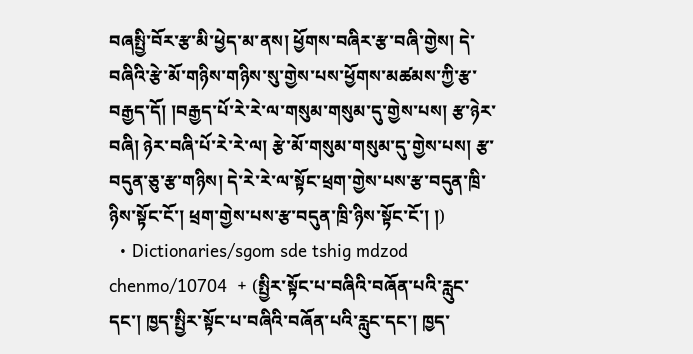བཞསྤྱི་བོར་རྩ་མི་ཕྱེད་མ་ནས། ཕྱོགས་བཞིར་རྩ་བཞི་གྱེས། དེ་བཞིའི་རྩེ་མོ་གཉིས་གཉིས་སུ་གྱེས་པས་ཕྱོགས་མཚམས་ཀྱི་རྩ་བརྒྱད་དོ། །བརྒྱད་པོ་རེ་རེ་ལ་གསུམ་གསུམ་དུ་གྱེས་པས། རྩ་ཉེར་བཞི། ཉེར་བཞི་པོ་རེ་རེ་ལ། རྩེ་མོ་གསུམ་གསུམ་དུ་གྱེས་པས། རྩ་བདུན་ཅུ་རྩ་གཉིས། དེ་རེ་རེ་ལ་སྟོང་ཕྲག་གྱེས་པས་རྩ་བདུན་ཁྲི་ཉིས་སྟོང་ངོ་། ཕྲག་གྱེས་པས་རྩ་བདུན་ཁྲི་ཉིས་སྟོང་ངོ་། །)
  • Dictionaries/sgom sde tshig mdzod chenmo/10704  + (སྤྱིར་སྟོང་པ་བཞིའི་བཞོན་པའི་རླུང་དང་། ཁྱད་སྤྱིར་སྟོང་པ་བཞིའི་བཞོན་པའི་རླུང་དང་། ཁྱད་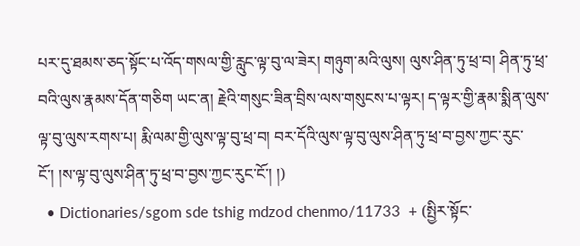པར་དུ་ཐམས་ཅད་སྟོང་པ་འོད་གསལ་གྱི་རླུང་ལྟ་བུ་ལ་ཟེར། གཉུག་མའི་ལུས། ལུས་ཤིན་ཏུ་ཕྲ་བ། ཤིན་ཏུ་ཕྲ་བའི་ལུས་རྣམས་དོན་གཅིག ཡང་ན། རྗེའི་གསུང་ཟིན་བྲིས་ལས་གསུངས་པ་ལྟར། ད་ལྟར་གྱི་རྣམ་སྨིན་ལུས་ལྟ་བུ་ལུས་རགས་པ། རྨི་ལམ་གྱི་ལུས་ལྟ་བུ་ཕྲ་བ། བར་དོའི་ལུས་ལྟ་བུ་ལུས་ཤིན་ཏུ་ཕྲ་བ་བྱས་ཀྱང་རུང་ངོ་། །ས་ལྟ་བུ་ལུས་ཤིན་ཏུ་ཕྲ་བ་བྱས་ཀྱང་རུང་ངོ་། །)
  • Dictionaries/sgom sde tshig mdzod chenmo/11733  + (སྤྱིར་སྟོང་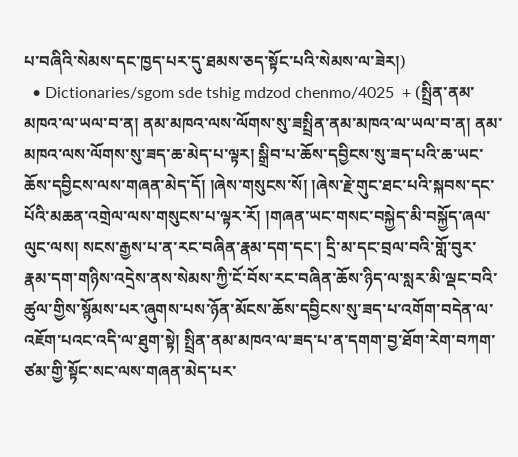པ་བཞིའི་སེམས་དང་ཁྱད་པར་དུ་ཐམས་ཅད་སྟོང་པའི་སེམས་ལ་ཟེར།)
  • Dictionaries/sgom sde tshig mdzod chenmo/4025  + (སྤྲིན་ནམ་མཁའ་ལ་ཡལ་བ་ན། ནམ་མཁའ་ལས་ལོགས་སུ་ཟསྤྲིན་ནམ་མཁའ་ལ་ཡལ་བ་ན། ནམ་མཁའ་ལས་ལོགས་སུ་ཟད་ཆ་མེད་པ་ལྟར། སྒྲིབ་པ་ཆོས་དབྱིངས་སུ་ཟད་པའི་ཆ་ཡང་ཆོས་དབྱིངས་ལས་གཞན་མེད་དོ། །ཞེས་གསུངས་སོ། །ཞེས་རྗེ་གུང་ཐང་པའི་སྐབས་དང་པོའི་མཆན་འགྲེལ་ལས་གསུངས་པ་ལྟར་རོ། །གཞན་ཡང་གསང་བསྐྱེད་མི་བསྐྱོད་ཞལ་ལུང་ལས། སངས་རྒྱས་པ་ན་རང་བཞིན་རྣམ་དག་དང་། དྲི་མ་དང་བྲལ་བའི་གློ་བུར་རྣམ་དག་གཉིས་འདྲེས་ནས་སེམས་ཀྱི་ངོ་བོས་རང་བཞིན་ཆོས་ཉིད་ལ་སླར་མི་ལྡང་བའི་ཚུལ་གྱིས་སྙོམས་པར་ཞུགས་པས་ཉོན་མོངས་ཆོས་དབྱིངས་སུ་ཟད་པ་འགོག་བདེན་ལ་འཇོག་པའང་འདི་ལ་ཐུག་སྟེ། སྤྲིན་ནམ་མཁའ་ལ་ཟད་པ་ན་དགག་བྱ་ཐོག་རེག་བཀག་ཙམ་གྱི་སྟོང་སང་ལས་གཞན་མེད་པར་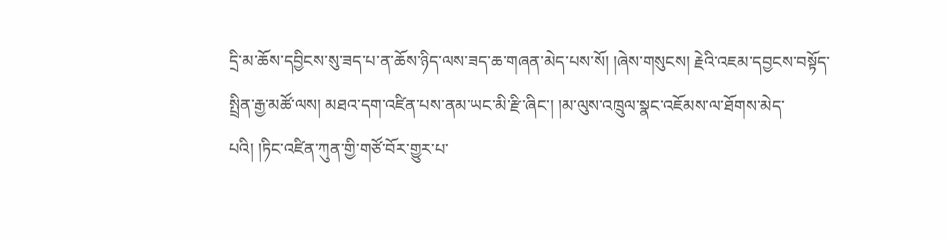དྲི་མ་ཆོས་དབྱིངས་སུ་ཟད་པ་ན་ཆོས་ཉིད་ལས་ཟད་ཆ་གཞན་མེད་པས་སོ། །ཞེས་གསུངས། རྗེའི་འཇམ་དབྱངས་བསྟོད་སྤྲིན་རྒྱ་མཚོ་ལས། མཐའ་དག་འཛིན་པས་ནམ་ཡང་མི་རྫི་ཞིང་། །མ་ལུས་འཁྲུལ་སྣང་འཇོམས་ལ་ཐོགས་མེད་པའི། །ཏིང་འཛིན་ཀུན་གྱི་གཙོ་བོར་གྱུར་པ་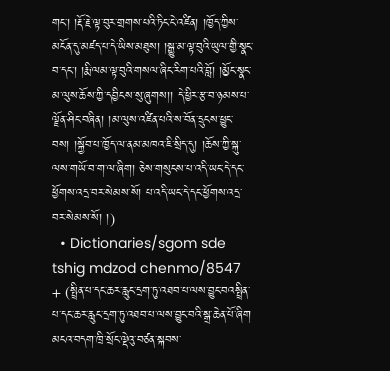གང་། །རྡོ་རྗེ་ལྟ་བུར་གྲགས་པའི་ཏིང་ངེ་འཛིན། །ཁྱོད་ཀྱིས་མངོན་དུ་མཛད་པ་དེ་ཡིས་མཐུས། །སྒྱུ་མ་ལྟ་བུའི་ཡུལ་གྱི་སྣང་བ་དང་། །རྨི་ལམ་ལྟ་བུའི་གསལ་ཞིང་རིག་པའི་བློ། །མྱོང་སྣང་མ་ལུས་ཆོས་ཀྱི་དབྱིངས་སུ་ཞུགས།། དེ་ཕྱིར་རྩ་བ་ཉམས་པ་ལྗོན་ཤིང་བཞིན། །མ་ལུས་འཛིན་པའི་ས་བོན་དྲུངས་ཕྱུང་བས། །སྐྱོབ་པ་ཁྱོད་ལ་ནམ་མཁའ་ཇི་སྲིད་དུ། །ཆོས་ཀྱི་སྐུ་ལས་གཡོ་བ་ག་ལ་ཞིག། ཅེས་གསུངས་པ་འདི་ཡང་དེ་དང་ཕྱོགས་འདྲ་བར་སེམས་སོ། པ་འདི་ཡང་དེ་དང་ཕྱོགས་འདྲ་བར་སེམས་སོ། །)
  • Dictionaries/sgom sde tshig mdzod chenmo/8547  + (སྤྲིན་པ་དང་ཆར་རླུང་དྲག་ཏུ་འཐབ་པ་ལས་བྱུང་བའསྤྲིན་པ་དང་ཆར་རླུང་དྲག་ཏུ་འཐབ་པ་ལས་བྱུང་བའི་སྒྲ་ཆེན་པོ་ཞིག མངའ་བདག་ཁྲི་སྲོང་ལྡེའུ་བཙན་སྐབས་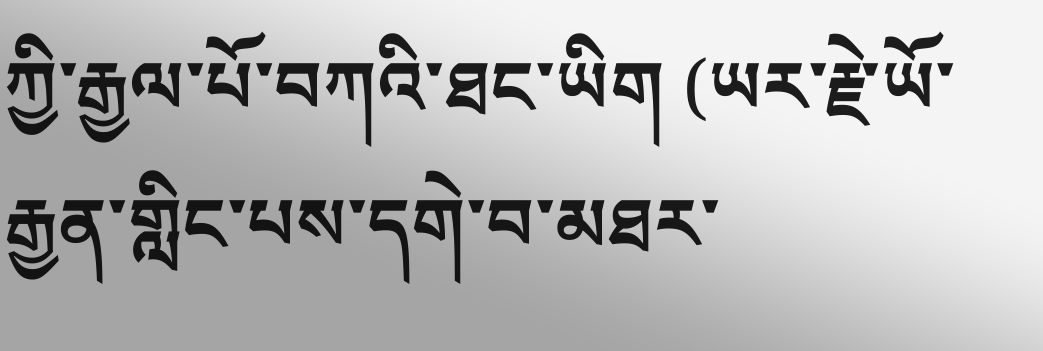ཀྱི་རྒྱལ་པོ་བཀའི་ཐང་ཡིག (ཡར་རྗེ་ཡོ་རྒྱན་གླིང་པས་དགེ་བ་མཐར་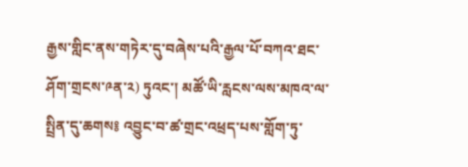རྒྱས་གླིང་ནས་གཏེར་དུ་བཞེས་པའི་རྒྱལ་པོ་བཀའ་ཐང་ཤོག་གྲངས་༩ན་༢) ཏུའང་། མཚོ་ཡི་རླངས་ལས་མཁའ་ལ་སྤྲིན་དུ་ཆགས༔ འབྱུང་བ་ཚ་གྲང་འཕྲད་པས་གློག་ཏུ་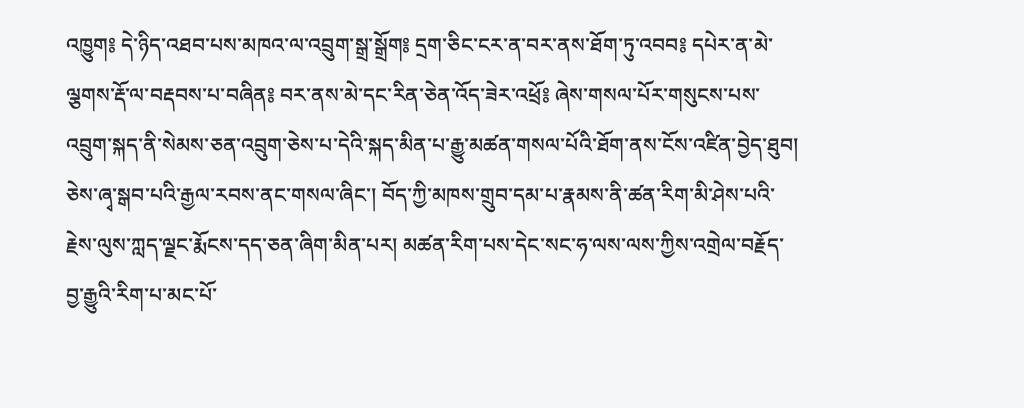འཁྱུག༔ དེ་ཉིད་འཐབ་པས་མཁའ་ལ་འབྲུག་སྒྲ་སྒྲོག༔ དྲག་ཅིང་ངར་ན་བར་ནས་ཐོག་ཏུ་འབབ༔ དཔེར་ན་མེ་ལྕགས་རྡོ་ལ་བརྡབས་པ་བཞིན༔ བར་ནས་མེ་དང་རིན་ཅེན་འོད་ཟེར་འཕྲོ༔ ཞེས་གསལ་པོར་གསུངས་པས་འབྲུག་སྐད་ནི་སེམས་ཅན་འབྲུག་ཅེས་པ་དེའི་སྐད་མིན་པ་རྒྱུ་མཚན་གསལ་པོའི་ཐོག་ནས་ངོས་འཛིན་བྱེད་ཐུབ། ཅེས་ཞྭ་སྒབ་པའི་རྒྱལ་རབས་ནང་གསལ་ཞིང་། བོད་ཀྱི་མཁས་གྲུབ་དམ་པ་རྣམས་ནི་ཚན་རིག་མི་ཤེས་པའི་རྗེས་ལུས་ཀླད་ལྗང་རྨོངས་དད་ཅན་ཞིག་མིན་པར། མཚན་རིག་པས་དེང་སང་ཧ་ལས་ལས་ཀྱིས་འགྲེལ་བརྗོད་བྱ་རྒྱུའི་རིག་པ་མང་པོ་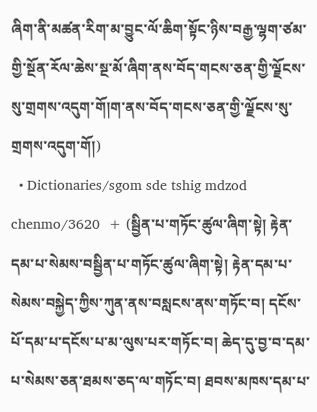ཞིག་ནི་མཚན་རིག་མ་བྱུང་ལོ་ཆིག་སྟོང་ཉིས་བརྒྱ་ལྷག་ཙམ་གྱི་སྔོན་རོལ་ཆེས་སྔ་མོ་ཞིག་ནས་བོད་གངས་ཅན་གྱི་ལྗོངས་སུ་གྲགས་འདུག་གོ།ག་ནས་བོད་གངས་ཅན་གྱི་ལྗོངས་སུ་གྲགས་འདུག་གོ།)
  • Dictionaries/sgom sde tshig mdzod chenmo/3620  + (སྦྱིན་པ་གཏོང་ཚུལ་ཞིག་སྟེ། རྟེན་དམ་པ་སེམས་བསྦྱིན་པ་གཏོང་ཚུལ་ཞིག་སྟེ། རྟེན་དམ་པ་སེམས་བསྐྱེད་ཀྱིས་ཀུན་ནས་བསླངས་ནས་གཏོང་བ། དངོས་པོ་དམ་པ་དངོས་པ་མ་ལུས་པར་གཏོང་བ། ཆེད་དུ་བྱ་བ་དམ་པ་སེམས་ཅན་ཐམས་ཅད་ལ་གཏོང་བ། ཐབས་མཁས་དམ་པ་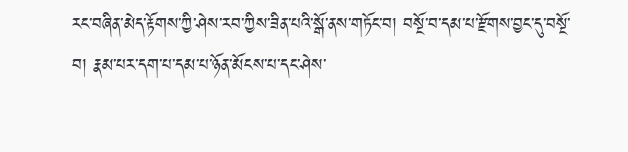རང་བཞིན་མེད་རྟོགས་ཀྱི་ཤེས་རབ་ཀྱིས་ཟིན་པའི་སྒོ་ནས་གཏོང་བ། བསྔོ་བ་དམ་པ་རྫོགས་བྱང་དུ་བསྔོ་བ། རྣམ་པར་དག་པ་དམ་པ་ཉོན་མོངས་པ་དང་ཤེས་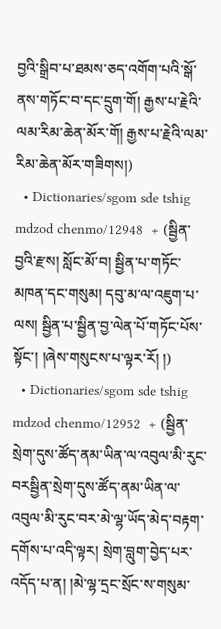བྱའི་སྒྲིབ་པ་ཐམས་ཅད་འགོག་པའི་སྒོ་ནས་གཏོང་བ་དང་དྲུག་གོ། རྒྱས་པ་རྗེའི་ལམ་རིམ་ཆེན་མོར་གོ། རྒྱས་པ་རྗེའི་ལམ་རིམ་ཆེན་མོར་གཟིགས།)
  • Dictionaries/sgom sde tshig mdzod chenmo/12948  + (སྦྱིན་བྱའི་རྫས། སློང་མོ་བ། སྦྱིན་པ་གཏོང་མཁན་དང་གསུམ། དབུ་མ་ལ་འཇུག་པ་ལས། སྦྱིན་པ་སྦྱིན་བྱ་ལེན་པོ་གཏོང་པོས་སྟོང་། །ཞེས་གསུངས་པ་ལྟར་རོ། །)
  • Dictionaries/sgom sde tshig mdzod chenmo/12952  + (སྦྱིན་སྲེག་དུས་ཚོད་ནམ་ཡིན་ལ་འབུལ་མི་རུང་བརསྦྱིན་སྲེག་དུས་ཚོད་ནམ་ཡིན་ལ་འབུལ་མི་རུང་བར་མེ་ལྷ་ཡོད་མེད་བརྟག་དགོས་པ་འདི་ལྟར། སྲེག་བླུག་བྱེད་པར་འདོད་པ་ན། །མེ་ལྷ་དྲང་སྲོང་ས་གསུམ་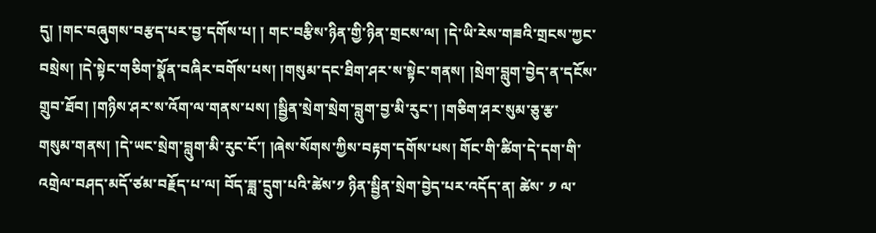དུ། །གང་བཞུགས་བརྩད་པར་བྱ་དགོས་པ། ། གང་བརྩིས་ཉིན་གྱི་ཉིན་གྲངས་ལ། །དེ་ཡི་རེས་གཟའི་གྲངས་ཀྱང་བསྲེས། །དེ་སྟེང་གཅིག་སྣོན་བཞིར་བགོས་པས། །གསུམ་དང་ཐིག་ཤར་ས་སྟེང་གནས། །སྲེག་བླུག་བྱེད་ན་དངོས་གྲུབ་ཐོབ། །གཉིས་ཤར་ས་འོག་ལ་གནས་པས། །སྦྱིན་སྲེག་སྲེག་བླུག་བྱ་མི་རུང་། །གཅིག་ཤར་སུམ་ཅུ་རྩ་གསུམ་གནས། །དེ་ཡང་སྲེག་བླུག་མི་རུང་ངོ་། །ཞེས་སོགས་ཀྱིས་བརྟག་དགོས་པས། གོང་གི་ཚིག་དེ་དག་གི་འགྲེལ་བཤད་མདོ་ཙམ་བརྗོད་པ་ལ། བོད་ཟླ་དྲུག་པའི་ཚེས་༡ ཉིན་སྦྱིན་སྲེག་བྱེད་པར་འདོད་ན། ཚེས་ ༡ ལ་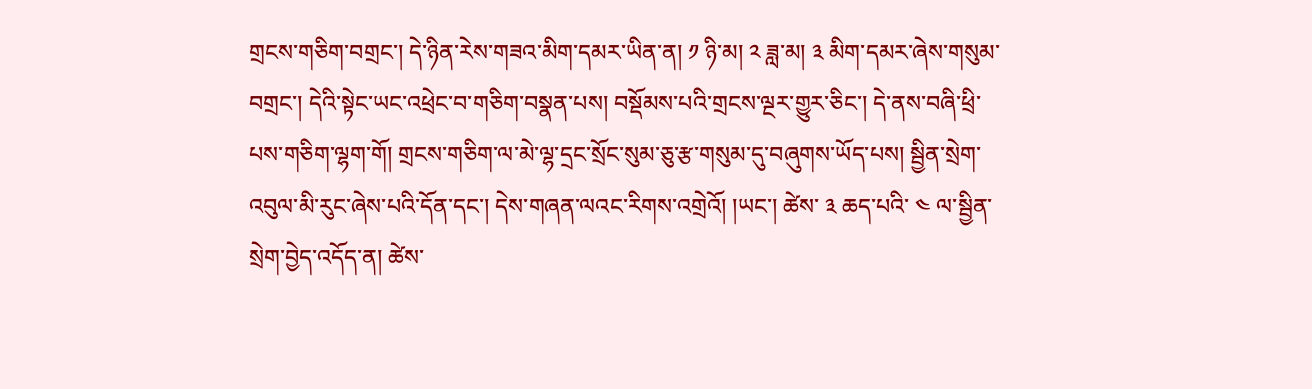གྲངས་གཅིག་བགྲང་། དེ་ཉིན་རེས་གཟའ་མིག་དམར་ཡིན་ན། ༡ ཉི་མ། ༢ ཟླ་མ། ༣ མིག་དམར་ཞེས་གསུམ་བགྲང་། དེའི་སྟེང་ཡང་འཕྲེང་བ་གཅིག་བསྣན་པས། བསྡོམས་པའི་གྲངས་ལྔར་གྱུར་ཅིང་། དེ་ནས་བཞི་ཕྲི་པས་གཅིག་ལྷག་གོ། གྲངས་གཅིག་ལ་མེ་ལྷ་དྲང་སྲོང་སུམ་ཅུ་རྩ་གསུམ་དུ་བཞུགས་ཡོད་པས། སྦྱིན་སྲེག་འབུལ་མི་རུང་ཞེས་པའི་དོན་དང་། དེས་གཞན་ལའང་རིགས་འགྲེའོ། །ཡང་། ཚེས་ ༣ ཆད་པའི་ ༤ ལ་སྦྱིན་སྲེག་བྱེད་འདོད་ན། ཚེས་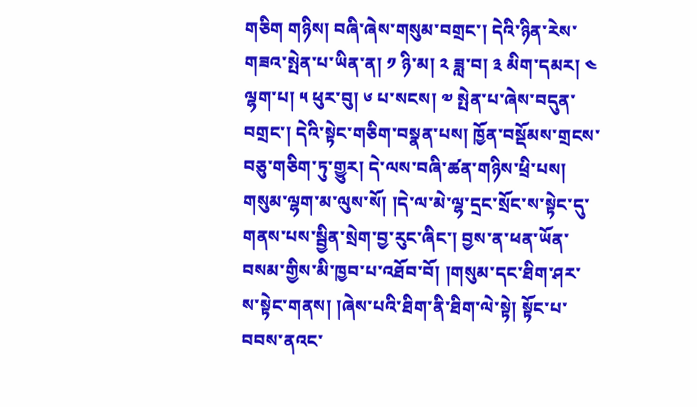གཅིག གཉིས། བཞི་ཞེས་གསུམ་བགྲང་། དེའི་ཉིན་རེས་གཟའ་སྤེན་པ་ཡིན་ན། ༡ ཉི་མ། ༢ ཟླ་བ། ༣ མིག་དམར། ༤ ལྷག་པ། ༥ ཕུར་བུ། ༦ པ་སངས། ༧ སྤེན་པ་ཞེས་བདུན་བགྲང་། དེའི་སྟེང་གཅིག་བསྣན་པས། ཁྱོན་བསྡོམས་གྲངས་བཅུ་གཅིག་ཏུ་གྱུར། དེ་ལས་བཞི་ཚན་གཉིས་ཕྲི་པས། གསུམ་ལྷག་མ་ལུས་སོ། །དེ་ལ་མེ་ལྷ་དྲང་སྲོང་ས་སྟེང་དུ་གནས་པས་སྦྱིན་སྲེག་བྱ་རུང་ཞིང་། བྱས་ན་ཕན་ཡོན་བསམ་གྱིས་མི་ཁྱབ་པ་འཐོབ་བོ། །གསུམ་དང་ཐིག་ཤར་ས་སྟེང་གནས། །ཞེས་པའི་ཐིག་ནི་ཐིག་ལེ་སྟེ། སྟོང་པ་བབས་ནའང་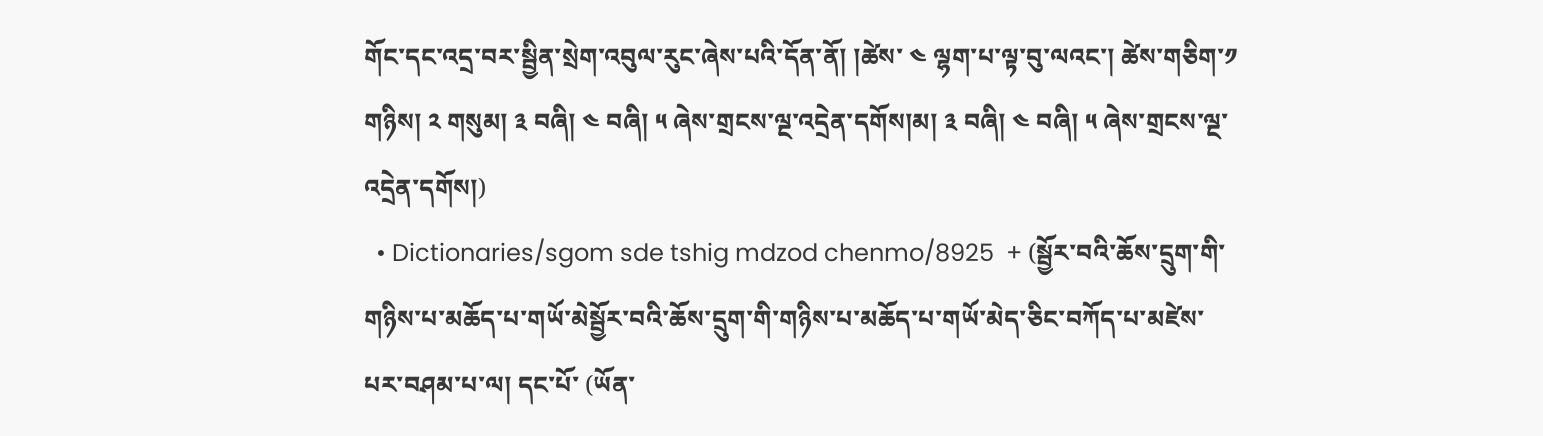གོང་དང་འདྲ་བར་སྦྱིན་སྲེག་འབུལ་རུང་ཞེས་པའི་དོན་ནོ། །ཚེས་ ༤ ལྷག་པ་ལྟ་བུ་ལའང་། ཚེས་གཅིག་༡ གཉིས། ༢ གསུམ། ༣ བཞི། ༤ བཞི། ༥ ཞེས་གྲངས་ལྔ་འདྲེན་དགོས།མ། ༣ བཞི། ༤ བཞི། ༥ ཞེས་གྲངས་ལྔ་འདྲེན་དགོས།)
  • Dictionaries/sgom sde tshig mdzod chenmo/8925  + (སྦྱོར་བའི་ཆོས་དྲུག་གི་གཉིས་པ་མཆོད་པ་གཡོ་མེསྦྱོར་བའི་ཆོས་དྲུག་གི་གཉིས་པ་མཆོད་པ་གཡོ་མེད་ཅིང་བཀོད་པ་མཛེས་པར་བཤམ་པ་ལ། དང་པོ་ (ཡོན་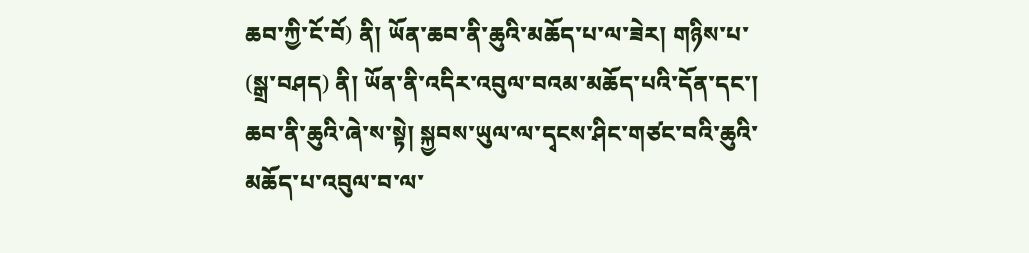ཆབ་ཀྱི་ངོ་བོ) ནི། ཡོན་ཆབ་ནི་ཆུའི་མཆོད་པ་ལ་ཟེར། གཉིས་པ་ (སྒྲ་བཤད) ནི། ཡོན་ནི་འདིར་འབུལ་བའམ་མཆོད་པའི་དོན་དང་། ཆབ་ནི་ཆུའི་ཞེ་ས་སྟེ། སྐྱབས་ཡུལ་ལ་དྭངས་ཤིང་གཙང་བའི་ཆུའི་མཆོད་པ་འབུལ་བ་ལ་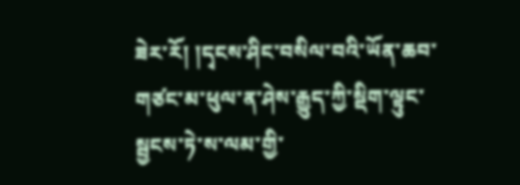ཟེར་རོ། །དྭངས་ཤིང་བསིལ་བའི་ཡོན་ཆབ་གཙང་མ་ཕུལ་ན་ཤེས་རྒྱུད་ཀྱི་སྡིག་ལྟུང་སྦྱངས་ཏེ་ས་ལམ་གྱི་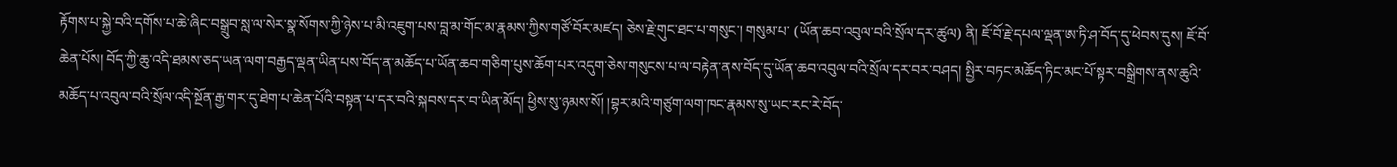རྟོགས་པ་སྐྱེ་བའི་དགོས་པ་ཆེ་ཞིང་བསྒྲུབ་སླ་ལ་སེར་སྣ་སོགས་ཀྱི་ཉེས་པ་མི་འཇུག་པས་བླ་མ་གོང་མ་རྣམས་ཀྱིས་གཙོ་བོར་མཛད། ཅེས་རྗེ་གུང་ཐང་པ་གསུང་། གསུམ་པ་ (ཡོན་ཆབ་འབུལ་བའི་སྲོལ་དར་ཚུལ) ནི། ཇོ་བོ་རྗེ་དཔལ་ལྡན་ཨ་ཏི་ཤ་བོད་དུ་ཕེབས་དུས། ཇོ་བོ་ཆེན་པོས། བོད་ཀྱི་ཆུ་འདི་ཐམས་ཅད་ཡན་ལག་བརྒྱད་ལྡན་ཡིན་པས་བོད་ན་མཆོད་པ་ཡོན་ཆབ་གཅིག་པུས་ཆོག་པར་འདུག་ཅེས་གསུངས་པ་ལ་བརྟེན་ནས་བོད་དུ་ཡོན་ཆབ་འབུལ་བའི་སྲོལ་དར་བར་བཤད། སྤྱིར་བཏང་མཆོད་ཏིང་མང་པོ་སྟར་བསྒྲིགས་ནས་ཆུའི་མཆོད་པ་འབུལ་བའི་སྲོལ་འདི་སྔོན་རྒྱ་གར་དུ་ཐེག་པ་ཆེན་པོའི་བསྟན་པ་དར་བའི་སྐབས་དར་བ་ཡིན་མོད། ཕྱིས་སུ་ཉམས་སོ། །བྷར་མའི་གཙུག་ལག་ཁང་རྣམས་སུ་ཡང་རང་རེ་བོད་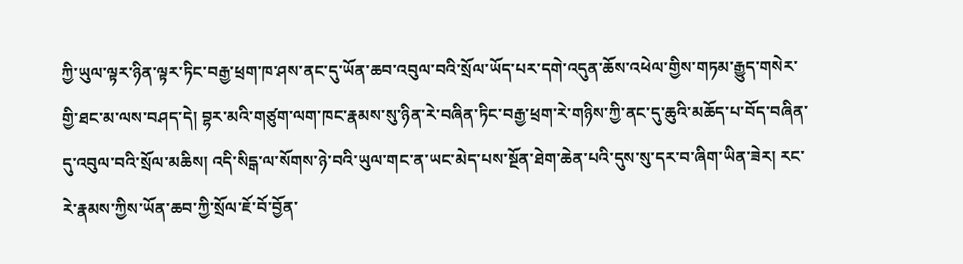ཀྱི་ཡུལ་ལྟར་ཉིན་ལྟར་ཏིང་བརྒྱ་ཕྲག་ཁ་ཤས་ནང་དུ་ཡོན་ཆབ་འབུལ་བའི་སྲོལ་ཡོད་པར་དགེ་འདུན་ཆོས་འཕེལ་གྱིས་གཏམ་རྒྱུད་གསེར་གྱི་ཐང་མ་ལས་བཤད་དེ། བྷར་མའི་གཙུག་ལག་ཁང་རྣམས་སུ་ཉིན་རེ་བཞིན་ཏིང་བརྒྱ་ཕྲག་རེ་གཉིས་ཀྱི་ནང་དུ་ཆུའི་མཆོད་པ་བོད་བཞིན་དུ་འབུལ་བའི་སྲོལ་མཆིས། འདི་སིདྒ་ལ་སོགས་ཉེ་བའི་ཡུལ་གང་ན་ཡང་མེད་པས་སྔོན་ཐེག་ཆེན་པའི་དུས་སུ་དར་བ་ཞིག་ཡིན་ཟེར། རང་རེ་རྣམས་ཀྱིས་ཡོན་ཆབ་ཀྱི་སྲོལ་ཇོ་བོ་བྱོན་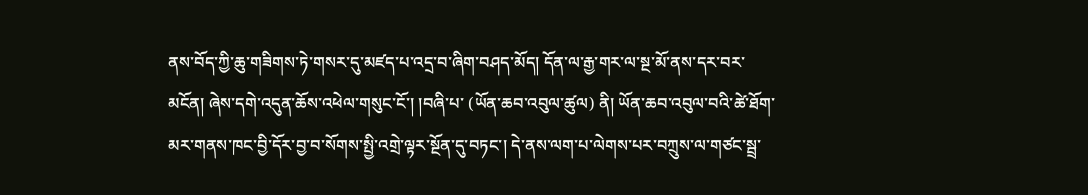ནས་བོད་ཀྱི་ཆུ་གཟིགས་ཏེ་གསར་དུ་མཛད་པ་འདྲ་བ་ཞིག་བཤད་མོད། དོན་ལ་རྒྱ་གར་ལ་སྔ་མོ་ནས་དར་བར་མངོན། ཞེས་དགེ་འདུན་ཆོས་འཕེལ་གསུང་ངོ་། །བཞི་པ་ (ཡོན་ཆབ་འབུལ་ཚུལ) ནི། ཡོན་ཆབ་འབུལ་བའི་ཚེ་ཐོག་མར་གནས་ཁང་བྱི་དོར་བྱ་བ་སོགས་སྤྱི་འགྲེ་ལྟར་སྔོན་དུ་བཏང་། དེ་ནས་ལག་པ་ལེགས་པར་བཀྲུས་ལ་གཙང་སྦྲ་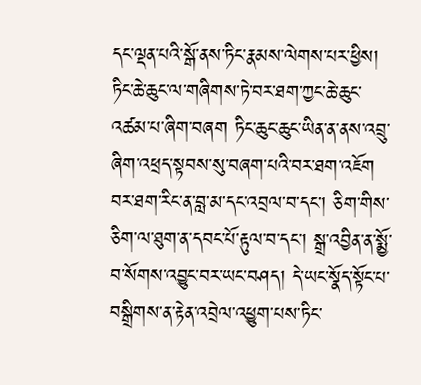དང་ལྡན་པའི་སྒོ་ནས་ཏིང་རྣམས་ལེགས་པར་ཕྱིས། ཏིང་ཆེ་ཆུང་ལ་གཞིགས་ཏེ་བར་ཐག་ཀྱང་ཆེ་ཆུང་འཚམ་པ་ཞིག་བཞག ཏིང་ཆུང་ཆུང་ཡིན་ན་ནས་འབྲུ་ཞིག་འཕྲད་སྟབས་སུ་བཞག་པའི་བར་ཐག་འཇོག བར་ཐག་རིང་ན་བླ་མ་དང་འབྲལ་བ་དང་། ཅིག་གིས་ཅིག་ལ་ཐུག་ན་དབང་པོ་རྟུལ་བ་དང་། སྒྲ་འབྱིན་ན་སྨྱོ་བ་སོགས་འབྱུང་བར་ཡང་བཤད། དེ་ཡང་སྣོད་སྟོང་པ་བསྒྲིགས་ན་རྟེན་འབྲེལ་འཕྱུག་པས་ཏིང་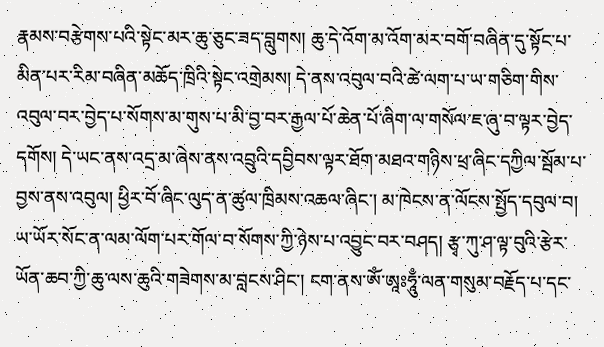རྣམས་བརྩེགས་པའི་སྟེང་མར་ཆུ་ཅུང་ཟད་བླུགས། ཆུ་དེ་འོག་མ་འོག་མར་བགོ་བཞིན་དུ་སྟོང་པ་མིན་པར་རིམ་བཞིན་མཆོད་ཁྲིའི་སྟེང་འགྲེམས། དེ་ནས་འབུལ་བའི་ཚེ་ལག་པ་ཡ་གཅིག་གིས་འབུལ་བར་བྱེད་པ་སོགས་མ་གུས་པ་མི་བྱ་བར་རྒྱལ་པོ་ཆེན་པོ་ཞིག་ལ་གསོལ་ཇ་ཞུ་བ་ལྟར་བྱེད་དགོས། དེ་ཡང་ནས་འདྲ་མ་ཞེས་ནས་འབྲུའི་དབྱིབས་ལྟར་ཐོག་མཐའ་གཉིས་ཕྲ་ཞིང་དཀྱིལ་སྦོམ་པ་བྱས་ནས་འབུལ། ཕྱིར་བོ་ཞིང་ལུད་ན་ཚུལ་ཁྲིམས་འཆལ་ཞིང་། མ་ཁེངས་ན་ལོངས་སྤྱོད་དབུལ་བ། ཡ་ཡོར་སོང་ན་ལམ་ལོག་པར་གོལ་བ་སོགས་ཀྱི་ཉེས་པ་འབྱུང་བར་བཤད། རྩྭ་ཀུ་ཤ་ལྟ་བུའི་རྩེར་ཡོན་ཆབ་ཀྱི་ཆུ་ལས་ཆུའི་གཟེགས་མ་བླངས་ཤིང་། ངག་ནས་ༀ་ཨཱཿཧཱུྃ་ལན་གསུམ་བརྗོད་པ་དང་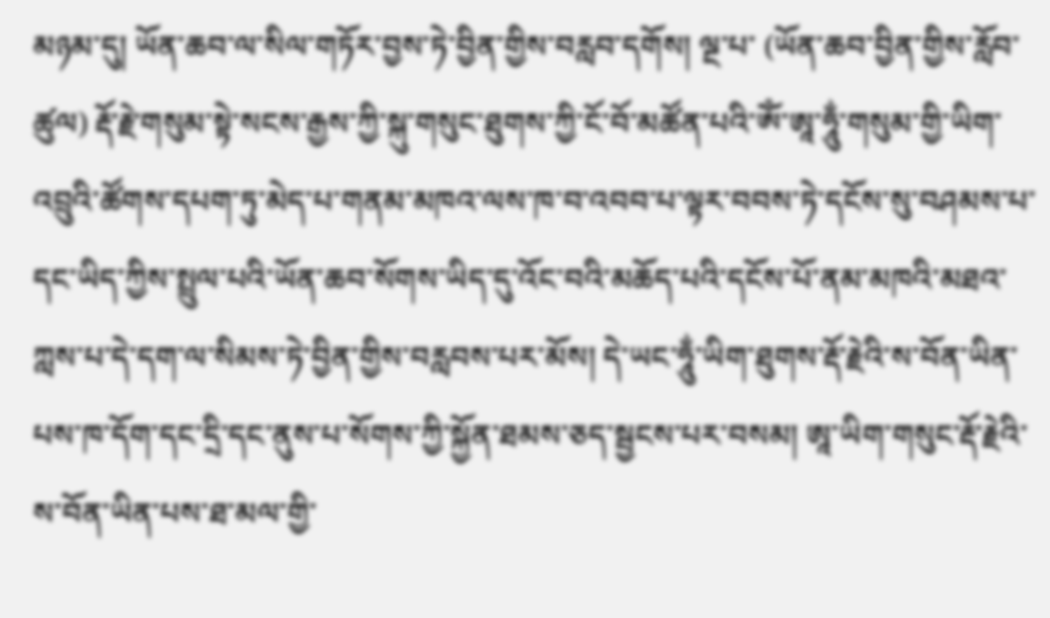མཉམ་དུ། ཡོན་ཆབ་ལ་སིལ་གཏོར་བྱས་ཏེ་བྱིན་གྱིས་བརླབ་དགོས། ལྔ་པ་ (ཡོན་ཆབ་བྱིན་གྱིས་རློབ་ཚུལ) རྡོ་རྗེ་གསུམ་སྟེ་སངས་རྒྱས་ཀྱི་སྐུ་གསུང་ཐུགས་ཀྱི་ངོ་བོ་མཚོན་པའི་ༀ་ཨཱ་ཧཱུྂ་གསུམ་གྱི་ཡིག་འབྲུའི་ཚོགས་དཔག་ཏུ་མེད་པ་གནམ་མཁའ་ལས་ཁ་བ་འབབ་པ་ལྟར་བབས་ཏེ་དངོས་སུ་བཤམས་པ་དང་ཡིད་ཀྱིས་སྤྲུལ་པའི་ཡོན་ཆབ་སོགས་ཡིད་དུ་འོང་བའི་མཆོད་པའི་དངོས་པོ་ནམ་མཁའི་མཐའ་ཀླས་པ་དེ་དག་ལ་སིམས་ཏེ་བྱིན་གྱིས་བརླབས་པར་མོས། དེ་ཡང་ཧཱུྂ་ཡིག་ཐུགས་རྡོ་རྗེའི་ས་བོན་ཡིན་པས་ཁ་དོག་དང་དྲི་དང་ནུས་པ་སོགས་ཀྱི་སྐྱོན་ཐམས་ཅད་སྦྱངས་པར་བསམ། ཨཱ་ཡིག་གསུང་རྡོ་རྗེའི་ས་བོན་ཡིན་པས་ཐ་མལ་གྱི་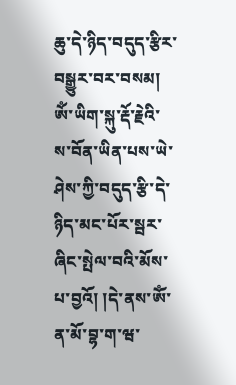ཆུ་དེ་ཉིད་བདུད་རྩིར་བསྒྱུར་བར་བསམ། ༀ་ཡིག་སྐུ་རྡོ་རྗེའི་ས་བོན་ཡིན་པས་ཡེ་ཤེས་ཀྱི་བདུད་རྩི་དེ་ཉིད་མང་པོར་སྦར་ཞིང་སྤེལ་བའི་མོས་པ་བྱའོ། །དེ་ནས་ༀ་ན་མོ་བྷ་ག་ཝ་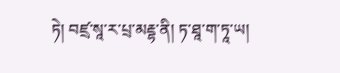ཏེ། བཛྲ་སཱ་ར་པྲ་མརྡྷ་ནི། ཏ་ཐཱ་ག་ཏཱ་ཡ།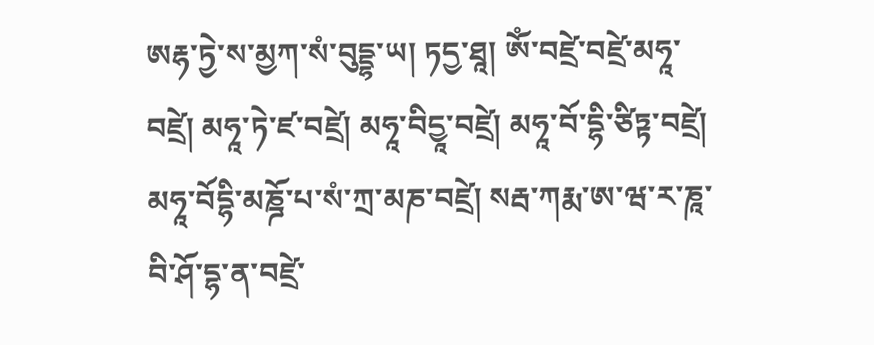ཨརྷ་ཏྱེ་ས་མྱཀ་སཾ་བུདྡྷ་ཡ། ཏདྱ་ཐཱ། ༀ་བཛྲེ་བཛྲེ་མཧཱ་བཛྲེ། མཧཱ་ཏེ་ཛ་བཛྲེ། མཧཱ་བིདྱཱ་བཛྲེ། མཧཱ་བོ་དྷི་ཙིཏྟ་བཛྲེ། མཧཱ་བོདྷི་མཎྜོ་པ་སཾ་ཀྲ་མཎ་བཛྲེ། སརྦ་ཀརྨ་ཨ་ཝ་ར་ཎཱ་བི་ཤོ་དྷ་ན་བཛྲེ་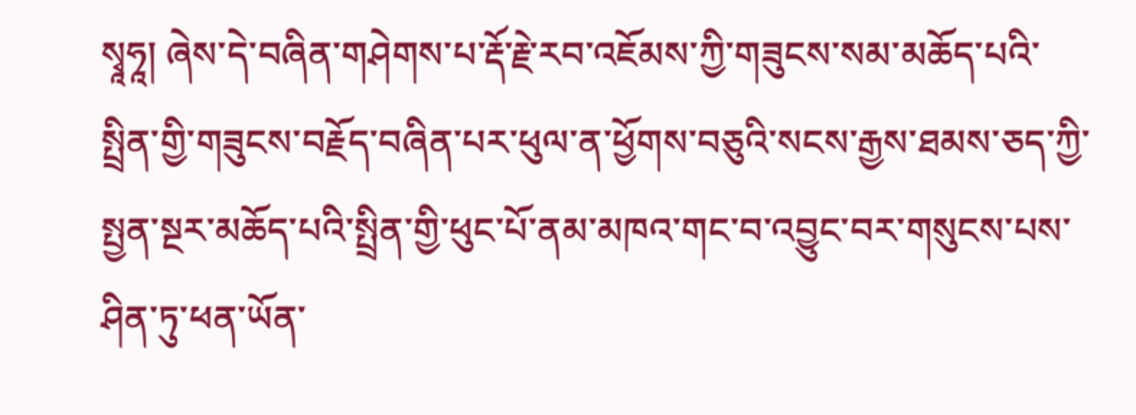སྭཱཧཱ། ཞེས་དེ་བཞིན་གཤེགས་པ་རྡོ་རྗེ་རབ་འཇོམས་ཀྱི་གཟུངས་སམ་མཆོད་པའི་སྤྲིན་གྱི་གཟུངས་བརྗོད་བཞིན་པར་ཕུལ་ན་ཕྱོགས་བཅུའི་སངས་རྒྱས་ཐམས་ཅད་ཀྱི་སྤྱན་སྔར་མཆོད་པའི་སྤྲིན་གྱི་ཕུང་པོ་ནམ་མཁའ་གང་བ་འབྱུང་བར་གསུངས་པས་ཤིན་ཏུ་ཕན་ཡོན་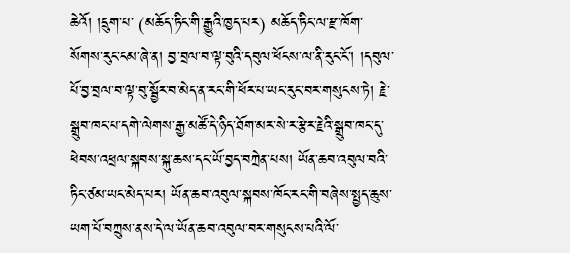ཆེའོ། །དྲུག་པ་ (མཆོད་ཏིང་གི་རྒྱུའི་ཁྱད་པར) མཆོད་ཏིང་ལ་རྫ་ཁོག་སོགས་རུང་ངམ་ཞེ་ན། བྱ་བྲལ་བ་ལྟ་བུའི་དབུལ་ཕོངས་ལ་ནི་རུང་ངོ་། །དབུལ་པོ་བྱ་བྲལ་བ་ལྟ་བུ་སྦྱོར་བ་མེད་ན་རང་གི་ཕོར་པ་ཡང་རུང་བར་གསུངས་ཏེ། རྗེ་སྒྲུབ་ཁང་པ་དགེ་ལེགས་རྒྱ་མཚོ་དེ་ཉིད་ཐོག་མར་སེ་ར་རྩེར་རྗེའི་སྒྲུབ་ཁང་དུ་ཕེབས་འཕྲལ་སྐབས་སྐུ་ཆས་དང་ཡོ་བྱད་བཀྲེན་པས། ཡོན་ཆབ་འབུལ་བའི་ཏིང་ཙམ་ཡང་མེད་པར། ཡོན་ཆབ་འབུལ་སྐབས་ཁོང་རང་གི་བཞེས་སྤྱད་ཆུས་ཡག་པོ་བཀྲུས་ནས་དེ་ལ་ཡོན་ཆབ་འབུལ་བར་གསུངས་པའི་ལོ་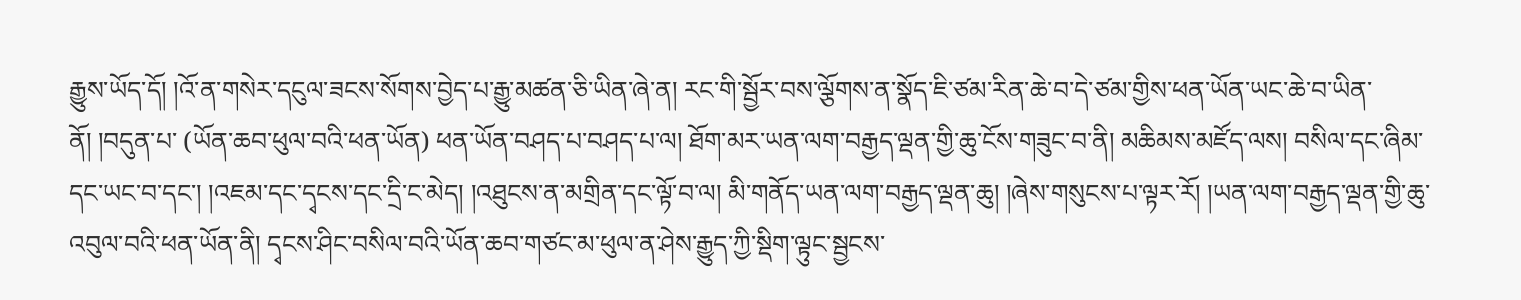རྒྱུས་ཡོད་དོ། །འོ་ན་གསེར་དངུལ་ཟངས་སོགས་བྱེད་པ་རྒྱུ་མཚན་ཅི་ཡིན་ཞེ་ན། རང་གི་སྦྱོར་བས་ལྕོགས་ན་སྣོད་ཇི་ཙམ་རིན་ཆེ་བ་དེ་ཙམ་གྱིས་ཕན་ཡོན་ཡང་ཆེ་བ་ཡིན་ནོ། །བདུན་པ་ (ཡོན་ཆབ་ཕུལ་བའི་ཕན་ཡོན) ཕན་ཡོན་བཤད་པ་བཤད་པ་ལ། ཐོག་མར་ཡན་ལག་བརྒྱད་ལྡན་གྱི་ཆུ་ངོས་གཟུང་བ་ནི། མཆིམས་མཛོད་ལས། བསིལ་དང་ཞིམ་དང་ཡང་བ་དང་། །འཇམ་དང་དྭངས་དང་དྲི་ང་མེད། །འཐུངས་ན་མགྲིན་དང་ལྟོ་བ་ལ། མི་གནོད་ཡན་ལག་བརྒྱད་ལྡན་ཆུ། །ཞེས་གསུངས་པ་ལྟར་རོ། །ཡན་ལག་བརྒྱད་ལྡན་གྱི་ཆུ་འབུལ་བའི་ཕན་ཡོན་ནི། དྭངས་ཤིང་བསིལ་བའི་ཡོན་ཆབ་གཙང་མ་ཕུལ་ན་ཤེས་རྒྱུད་ཀྱི་སྡིག་ལྟུང་སྦྱངས་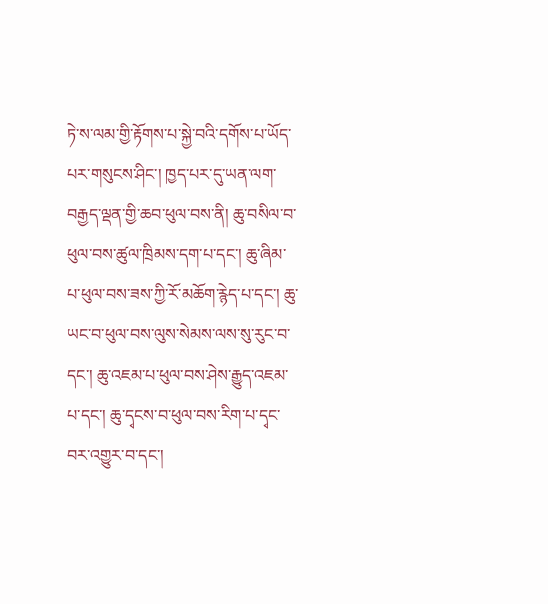ཏེ་ས་ལམ་གྱི་རྟོགས་པ་སྐྱེ་བའི་དགོས་པ་ཡོད་པར་གསུངས་ཤིང་། ཁྱད་པར་དུ་ཡན་ལག་བརྒྱད་ལྡན་གྱི་ཆབ་ཕུལ་བས་ནི། ཆུ་བསིལ་བ་ཕུལ་བས་ཚུལ་ཁྲིམས་དག་པ་དང་། ཆུ་ཞིམ་པ་ཕུལ་བས་ཟས་ཀྱི་རོ་མཆོག་རྙེད་པ་དང་། ཆུ་ཡང་བ་ཕུལ་བས་ལུས་སེམས་ལས་སུ་རུང་བ་དང་། ཆུ་འཇམ་པ་ཕུལ་བས་ཤེས་རྒྱུད་འཇམ་པ་དང་། ཆུ་དྭངས་བ་ཕུལ་བས་རིག་པ་དྭང་བར་འགྱུར་བ་དང་།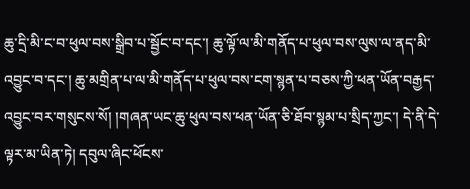ཆུ་དྲི་མི་ང་བ་ཕུལ་བས་སྒྲིབ་པ་སྦྱོང་བ་དང་། ཆུ་ལྟོ་ལ་མི་གནོད་པ་ཕུལ་བས་ལུས་ལ་ནད་མི་འབྱུང་བ་དང་། ཆུ་མགྲིན་པ་ལ་མི་གནོད་པ་ཕུལ་བས་ངག་སྙན་པ་བཅས་ཀྱི་ཕན་ཡོན་བརྒྱད་འབྱུང་བར་གསུངས་སོ། །གཞན་ཡང་ཆུ་ཕུལ་བས་ཕན་ཡོན་ཅི་ཐོབ་སྙམ་པ་སྲིད་ཀྱང་། དེ་ནི་དེ་ལྟར་མ་ཡིན་ཏེ། དབུལ་ཞིང་ཕོངས་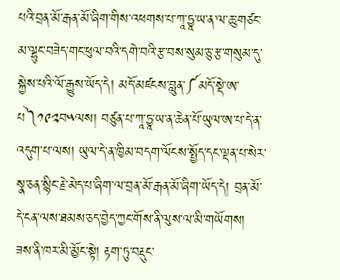པའི་བྲན་མོ་རྒན་མོ་ཞིག་གིས་འཕགས་པ་ཀཱ་ཏྱཱ་ཡ་ན་ལ་ཆུ་གཙང་མ་ལྷུང་བཟེད་གང་ཕུལ་བའི་དགེ་བའི་རྩ་བས་སུམ་ཅུ་རྩ་གསུམ་དུ་སྐྱེས་པའི་ལོ་རྒྱུས་ཡོད་དེ། མདོ་མཛངས་བླུན་༼མདོ་སྡེ་ཨ་པ༽༡༩༢བ༥ལས། བཙུན་པ་ཀཱ་ཏྱཱ་ཡ་ན་ཆེན་པོ་ཡུལ་ཨ་པ་དེ་ན་འདུག་པ་ལས། ཡུལ་དེ་ན་ཁྱིམ་བདག་ལོངས་སྤྱོད་དང་ལྡན་པ་སེར་སྣ་ཅན་སྙིང་རྗེ་མེད་པ་ཞིག་ལ་བྲན་མོ་རྒན་མོ་ཞིག་ཡོད་དེ། བྲན་མོ་དེ་ངན་ལས་ཐམས་ཅད་བྱེད་ཀྱང་གོས་ནི་ལུས་ལ་མི་གཡོགས། ཟས་ནི་ཁར་མི་མྱོང་སྟེ། རྟག་ཏུ་བརྡུང་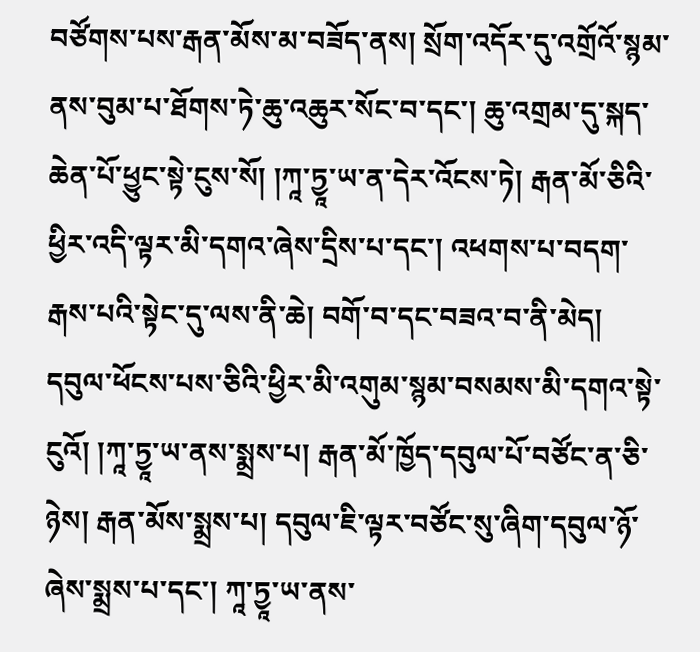བཙོགས་པས་རྒན་མོས་མ་བཟོད་ནས། སྲོག་འདོར་དུ་འགྲོའོ་སྙམ་ནས་བུམ་པ་ཐོགས་ཏེ་ཆུ་འཆུར་སོང་བ་དང་། ཆུ་འགྲམ་དུ་སྐད་ཆེན་པོ་ཕྱུང་སྟེ་ངུས་སོ། །ཀཱ་ཏྱཱ་ཡ་ན་དེར་འོངས་ཏེ། རྒན་མོ་ཅིའི་ཕྱིར་འདི་ལྟར་མི་དགའ་ཞེས་དྲིས་པ་དང་། འཕགས་པ་བདག་རྒས་པའི་སྟེང་དུ་ལས་ནི་ཆེ། བགོ་བ་དང་བཟའ་བ་ནི་མེད། དབུལ་ཕོངས་པས་ཅིའི་ཕྱིར་མི་འགུམ་སྙམ་བསམས་མི་དགའ་སྟེ་ངུའོ། །ཀཱ་ཏྱཱ་ཡ་ནས་སྨྲས་པ། རྒན་མོ་ཁྱོད་དབུལ་པོ་བཙོང་ན་ཅི་ཉེས། རྒན་མོས་སྨྲས་པ། དབུལ་ཇི་ལྟར་བཙོང་སུ་ཞིག་དབུལ་ཉོ་ཞེས་སྨྲས་པ་དང་། ཀཱ་ཏྱཱ་ཡ་ནས་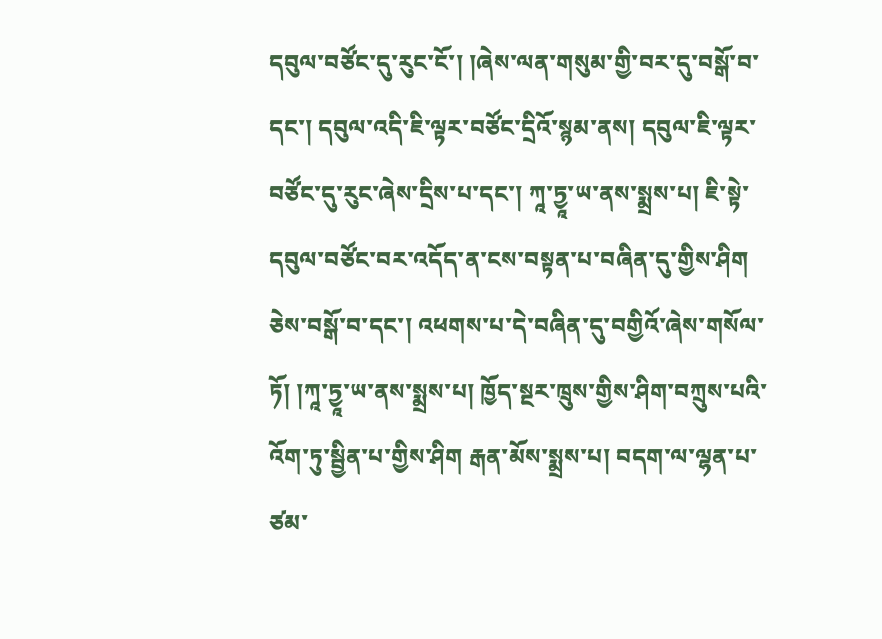དབུལ་བཙོང་དུ་རུང་ངོ་། །ཞེས་ལན་གསུམ་གྱི་བར་དུ་བསྒོ་བ་དང་། དབུལ་འདི་ཇི་ལྟར་བཙོང་དྲིའོ་སྙམ་ནས། དབུལ་ཇི་ལྟར་བཙོང་དུ་རུང་ཞེས་དྲིས་པ་དང་། ཀཱ་ཏྱཱ་ཡ་ནས་སྨྲས་པ། ཇི་སྟེ་དབུལ་བཙོང་བར་འདོད་ན་ངས་བསྟན་པ་བཞིན་དུ་གྱིས་ཤིག ཅེས་བསྒོ་བ་དང་། འཕགས་པ་དེ་བཞིན་དུ་བགྱིའོ་ཞེས་གསོལ་ཏོ། །ཀཱ་ཏྱཱ་ཡ་ནས་སྨྲས་པ། ཁྱོད་སྔར་ཁྲུས་གྱིས་ཤིག་བཀྲུས་པའི་འོག་ཏུ་སྦྱིན་པ་གྱིས་ཤིག རྒན་མོས་སྨྲས་པ། བདག་ལ་ལྷན་པ་ཙམ་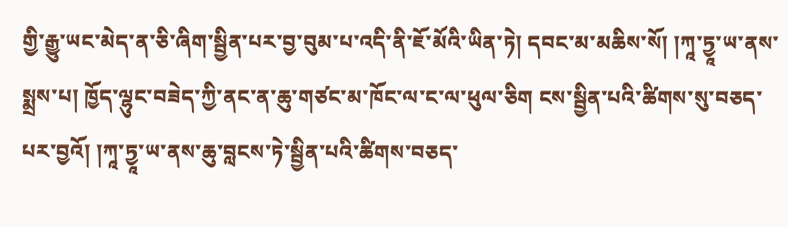གྱི་རྒྱུ་ཡང་མེད་ན་ཅི་ཞིག་སྦྱིན་པར་བྱ་བུམ་པ་འདི་ནི་ཇོ་མོའི་ཡིན་ཏེ། དབང་མ་མཆིས་སོ། །ཀཱ་ཏྱཱ་ཡ་ནས་སྨྲས་པ། ཁྱོད་ལྷུང་བཟེད་ཀྱི་ནང་ན་ཆུ་གཙང་མ་ཁོང་ལ་ང་ལ་ཕུལ་ཅིག ངས་སྦྱིན་པའི་ཚིགས་སུ་བཅད་པར་བྱའོ། །ཀཱ་ཏྱཱ་ཡ་ནས་ཆུ་བླངས་ཏེ་སྦྱིན་པའི་ཚིགས་བཅད་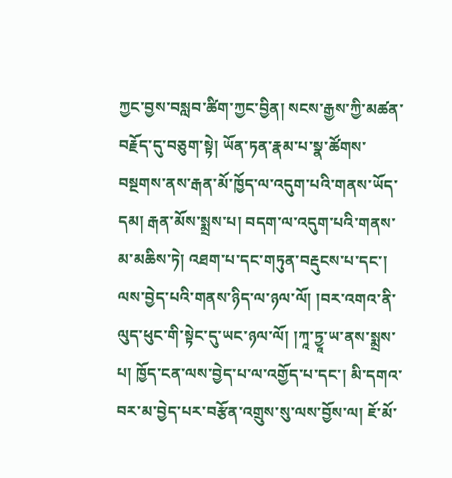ཀྱང་བྱས་བསླབ་ཚིག་ཀྱང་བྱིན། སངས་རྒྱས་ཀྱི་མཚན་བརྗོད་དུ་བཅུག་སྟེ། ཡོན་ཏན་རྣམ་པ་སྣ་ཚོགས་བསྔགས་ནས་རྒན་མོ་ཁྱོད་ལ་འདུག་པའི་གནས་ཡོད་དམ། རྒན་མོས་སྨྲས་པ། བདག་ལ་འདུག་པའི་གནས་མ་མཆིས་ཏེ། འཐག་པ་དང་གཏུན་བརྡུངས་པ་དང་། ལས་བྱེད་པའི་གནས་ཉིད་ལ་ཉལ་ལོ། །བར་འགའ་ནི་ལུད་ཕུང་གི་སྟེང་དུ་ཡང་ཉལ་ལོ། །ཀཱ་ཏྱཱ་ཡ་ནས་སྨྲས་པ། ཁྱོད་ངན་ལས་བྱེད་པ་ལ་འགྱོད་པ་དང་། མི་དགའ་བར་མ་བྱེད་པར་བརྩོན་འགྲུས་སུ་ལས་བྱོས་ལ། ཇོ་མོ་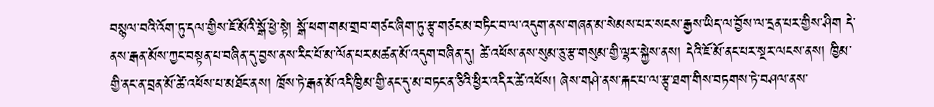བསྙལ་བའི་འོག་ཏུ་དལ་གྱིས་ཇོ་མོའི་སྒོ་ཕྱེ་སྟེ། སྒོ་ཕག་གམ་གྲབ་གཙང་ཞིག་ཏུ་རྩྭ་གཙང་མ་བཏིང་བ་ལ་འདུག་ནས་གཞན་མ་སེམས་པར་སངས་རྒྱས་ཡིད་ལ་བྱོས་ལ་དྲན་པར་གྱིས་ཤིག དེ་ནས་རྒན་མོས་ཀྱང་བསྟན་པ་བཞིན་དུ་བྱས་ནས་རིང་པོ་མ་ལོན་པར་མཚན་མོ་འདུག་བཞིན་དུ། ཚེ་འཕོས་ནས་སུམ་ཅུ་རྩ་གསུམ་གྱི་ལྷར་སྐྱེས་ནས། དེའི་ཇོ་མོ་ནང་པར་སྔར་ལངས་ནས། ཁྱིམ་གྱི་ནང་ན་བྲན་མོ་ཚེ་འཕོས་པ་མཐོང་ནས། ཁྲོས་ཏེ་རྒན་མོ་འདི་ཁྱིམ་གྱི་ནང་དུ་མ་བཏང་ན་ཅིའི་ཕྱིར་འདིར་ཚེ་འཕོས། ཞེས་གཤེ་ནས་རྐང་པ་ལ་རྩྭ་ཐག་གིས་བཏགས་ཏེ་བཤལ་ནས་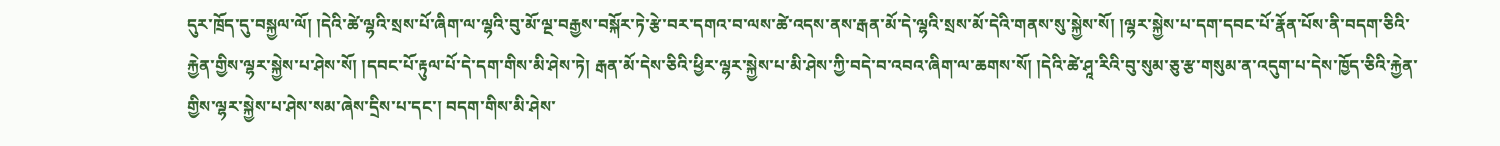དུར་ཁྲོད་དུ་བསྐྱལ་ལོ། །དེའི་ཚེ་ལྷའི་སྲས་པོ་ཞིག་ལ་ལྷའི་བུ་མོ་ལྔ་བརྒྱས་བསྐོར་ཏེ་རྩེ་བར་དགའ་བ་ལས་ཚེ་འདས་ནས་རྒན་མོ་དེ་ལྷའི་སྲས་མོ་དེའི་གནས་སུ་སྐྱེས་སོ། །ལྷར་སྐྱེས་པ་དག་དབང་པོ་རྣོན་པོས་ནི་བདག་ཅིའི་རྐྱེན་གྱིས་ལྷར་སྐྱེས་པ་ཤེས་སོ། །དབང་པོ་རྟུལ་པོ་དེ་དག་གིས་མི་ཤེས་ཏེ། རྒན་མོ་དེས་ཅིའི་ཕྱིར་ལྷར་སྐྱེས་པ་མི་ཤེས་ཀྱི་བདེ་བ་འབའ་ཞིག་ལ་ཆགས་སོ། །དེའི་ཚེ་ཤཱ་རིའི་བུ་སུམ་ཅུ་རྩ་གསུམ་ན་འདུག་པ་དེས་ཁྱོད་ཅིའི་རྐྱེན་གྱིས་ལྷར་སྐྱེས་པ་ཤེས་སམ་ཞེས་དྲིས་པ་དང་། བདག་གིས་མི་ཤེས་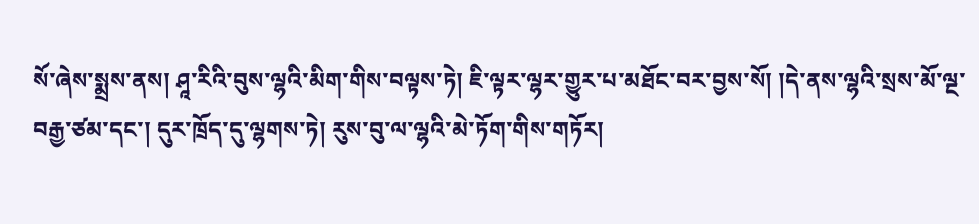སོ་ཞེས་སྨྲས་ནས། ཤཱ་རིའི་བུས་ལྷའི་མིག་གིས་བལྟས་ཏེ། ཇི་ལྟར་ལྷར་གྱུར་པ་མཐོང་བར་བྱས་སོ། །དེ་ནས་ལྷའི་སྲས་མོ་ལྔ་བརྒྱ་ཙམ་དང་། དུར་ཁྲོད་དུ་ལྷགས་ཏེ། རུས་བུ་ལ་ལྷའི་མེ་ཏོག་གིས་གཏོར།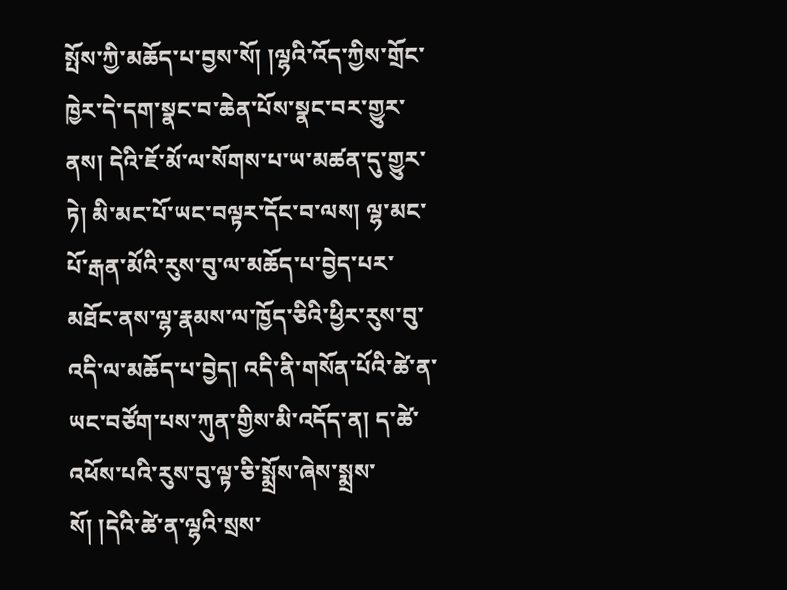སྤོས་ཀྱི་མཆོད་པ་བྱས་སོ། །ལྷའི་འོད་ཀྱིས་གྲོང་ཁྱེར་དེ་དག་སྣང་བ་ཆེན་པོས་སྣང་བར་གྱུར་ནས། དེའི་ཇོ་མོ་ལ་སོགས་པ་ཡ་མཚན་དུ་གྱུར་ཏེ། མི་མང་པོ་ཡང་བལྟར་དོང་བ་ལས། ལྷ་མང་པོ་རྒན་མོའི་རུས་བུ་ལ་མཆོད་པ་བྱེད་པར་མཐོང་ནས་ལྷ་རྣམས་ལ་ཁྱོད་ཅིའི་ཕྱིར་རུས་བུ་འདི་ལ་མཆོད་པ་བྱེད། འདི་ནི་གསོན་པོའི་ཚེ་ན་ཡང་བཙོག་པས་ཀུན་གྱིས་མི་འདོད་ན། ད་ཚེ་འཕོས་པའི་རུས་བུ་ལྟ་ཅི་སྨྲོས་ཞེས་སྨྲས་སོ། །དེའི་ཚེ་ན་ལྷའི་སྲས་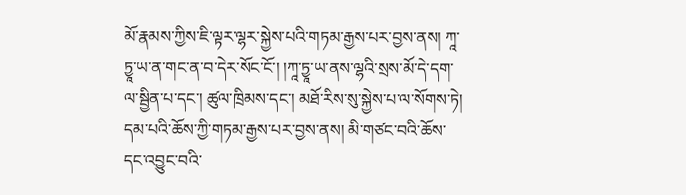མོ་རྣམས་ཀྱིས་ཇི་ལྟར་ལྷར་སྐྱེས་པའི་གཏམ་རྒྱས་པར་བྱས་ནས། ཀཱ་ཏྱཱ་ཡ་ན་གང་ན་བ་དེར་སོང་ངོ་། །ཀཱ་ཏྱཱ་ཡ་ནས་ལྷའི་སྲས་མོ་དེ་དག་ལ་སྦྱིན་པ་དང་། ཚུལ་ཁྲིམས་དང་། མཐོ་རིས་སུ་སྐྱེས་པ་ལ་སོགས་ཏེ། དམ་པའི་ཆོས་ཀྱི་གཏམ་རྒྱས་པར་བྱས་ནས། མི་གཙང་བའི་ཆོས་དང་འབྱུང་བའི་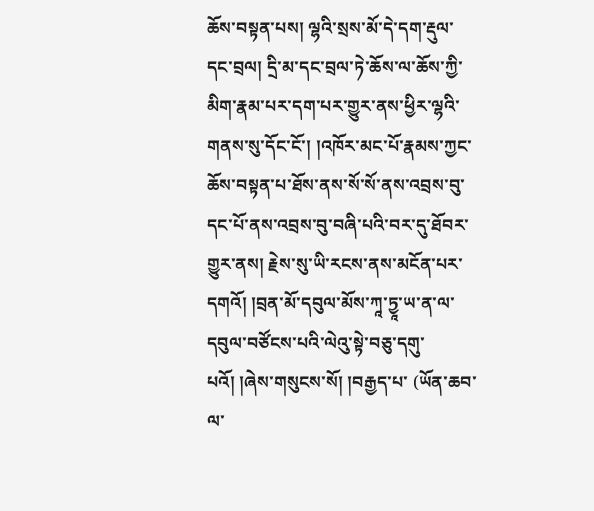ཆོས་བསྟན་པས། ལྷའི་སྲས་མོ་དེ་དག་རྡུལ་དང་བྲལ། དྲི་མ་དང་བྲལ་ཏེ་ཆོས་ལ་ཆོས་ཀྱི་མིག་རྣམ་པར་དག་པར་གྱུར་ནས་ཕྱིར་ལྷའི་གནས་སུ་དོང་ངོ་། །འཁོར་མང་པོ་རྣམས་ཀྱང་ཆོས་བསྟན་པ་ཐོས་ནས་སོ་སོ་ནས་འབྲས་བུ་དང་པོ་ནས་འབྲས་བུ་བཞི་པའི་བར་དུ་ཐོབར་གྱུར་ནས། རྗེས་སུ་ཡི་རངས་ནས་མངོན་པར་དགའོ། །བྲན་མོ་དབུལ་མོས་ཀཱ་ཏྱཱ་ཡ་ན་ལ་དབུལ་བཙོངས་པའི་ལེའུ་སྟེ་བཅུ་དགུ་པའོ། །ཞེས་གསུངས་སོ། །བརྒྱད་པ་ (ཡོན་ཆབ་ལ་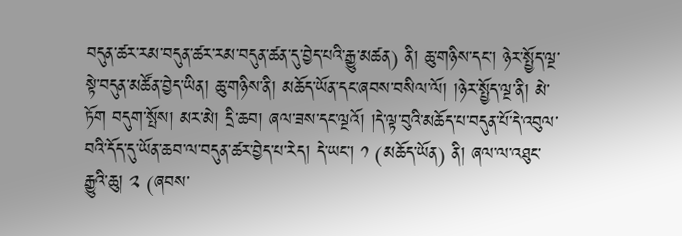བདུན་ཚར་རམ་བདུན་ཚར་རམ་བདུན་ཚན་དུ་བྱེད་པའི་རྒྱུ་མཚན) ནི། ཆུ་གཉིས་དང་། ཉེར་སྤྱོད་ལྔ་སྟེ་བདུན་མཚོན་བྱེད་ཡིན། ཆུ་གཉིས་ནི། མཆོད་ཡོན་དང་ཞབས་བསིལ་ལོ། །ཉེར་སྤྱོད་ལྔ་ནི། མེ་ཏོག བདུག་སྤོས། མར་མེ། དྲི་ཆབ། ཞལ་ཟས་དང་ལྔའོ། །དེ་ལྟ་བུའི་མཆོད་པ་བདུན་པོ་དེ་འབུལ་བའི་དོད་དུ་ཡོན་ཆབ་ལ་བདུན་ཚར་བྱེད་པ་རེད། དེ་ཡང་། ༡ (མཆོད་ཡོན) ནི། ཞལ་ལ་འཐུང་རྒྱུའི་ཆུ། ༢ (ཞབས་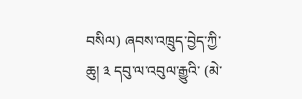བསིལ) ཞབས་འཁྲུད་བྱེད་ཀྱི་ཆུ། ༣ དབུ་ལ་འབུལ་རྒྱུའི་ (མེ་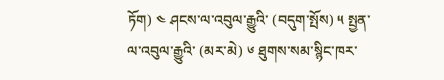ཏོག) ༤ ཤངས་ལ་འབུལ་རྒྱུའི་ (བདུག་སྤོས) ༥ སྤྱན་ལ་འབུལ་རྒྱུའི་ (མར་མེ) ༦ ཐུགས་སམ་སྙིང་ཁར་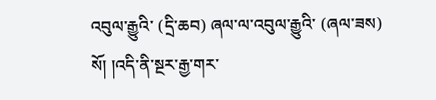འབུལ་རྒྱུའི་ (དྲི་ཆབ) ཞལ་ལ་འབུལ་རྒྱུའི་ (ཞལ་ཟས) སོ། །འདི་ནི་སྔར་རྒྱ་གར་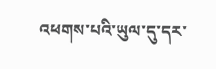འཕགས་པའི་ཡུལ་དུ་དར་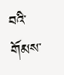བའི་གོམས་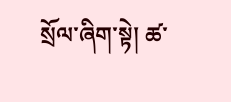སྲོལ་ཞིག་སྟེ། ཚ་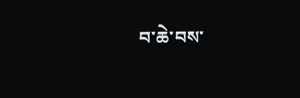བ་ཆེ་བས་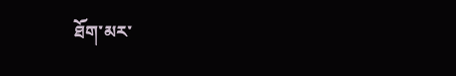ཐོག་མར་